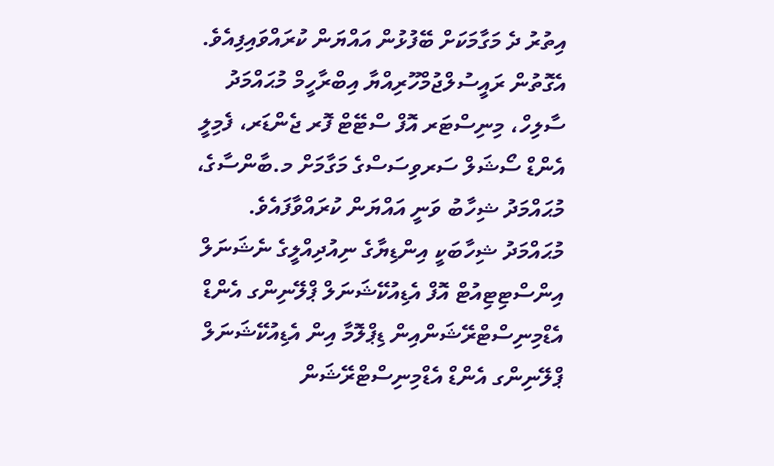އިތުރު ދެ މަގާމަކަށް ބޭފުޅުން އައްޔަން ކުރައްވައިފިއެވެ.
އެގޮތުން ރައީސުލްޖުމްހޫރިއްޔާ އިބްރާހީމް މުޙައްމަދު ސާލިހް، މިނިސްޓަރ އޮފް ސްޓޭޓް ފޮރ ޖެންޑަރ، ފެމިލީ އެންޑް ސޯޝަލް ސަރވިސަސްގެ މަގާމަށް މ.ބާންސާގެ، މުޙައްމަދު ޝިހާބު ވަނީ އައްޔަން ކުރައްވާފައެވެ.
މުޙައްމަދު ޝިހާބަކީ އިންޑިޔާގެ ނިއުދިއްލީގެ ނެޝަނަލް އިންސްޓިޓިއުޓް އޮފް އެޑިއުކޭޝަނަލް ޕްލޭނިންގ އެންޑް އެޑްމިނިސްޓްރޭޝަންއިން ޑިޕްލޮމާ އިން އެޑިއުކޭޝަނަލް ޕްލޭނިންގ އެންޑް އެޑްމިނިސްޓްރޭޝަން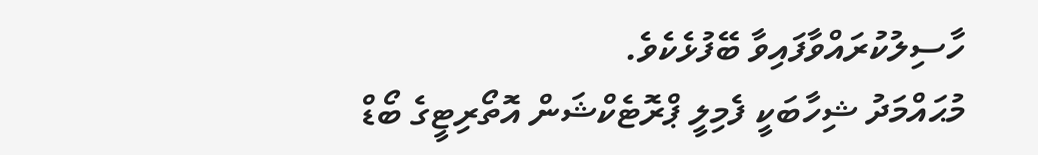ހާސިލުކުރައްވާފައިވާ ބޭފުޅެކެވެ.
މުޙައްމަދު ޝިހާބަކީ ފެމިލީ ޕްރޮޓެކްޝަން އޮތޯރިޓީގެ ބޯޑް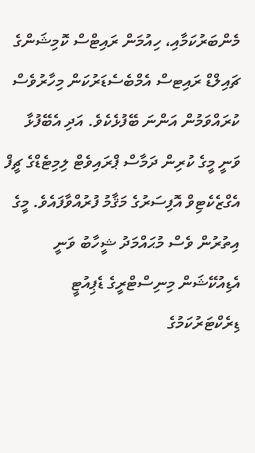މެންބަރުކަމާއި، ހިއުމަން ރައިޓްސް ކޮމިޝަންގެ ޗައިލްޑް ރައިޓސް އެމްބެސެޑަރުކަން މިހާރުވެސް ކުރައްވަމުން އަންނަ ބޭފުޅެކެވެ. އަދި އެބޭފުޅާ ވަނީ މީގެ ކުރިން ދަމާސް ޕްރައިވެޓް ލިމިޓެޑްގެ ޗީފް އެގްޒެކެޓިވް އޮފިސަރުގެ މަޤާމު ފުރުއްވާފައެވެ. މީގެ އިތުރުން ވެސް މުޙައްމަދު ޝީހާބު ވަނީ އެޑިއުކޭޝަން މިނިސްޓްރީގެ ޑެޕިއުޓީ ޑިރެކްޓަރުކަމުގެ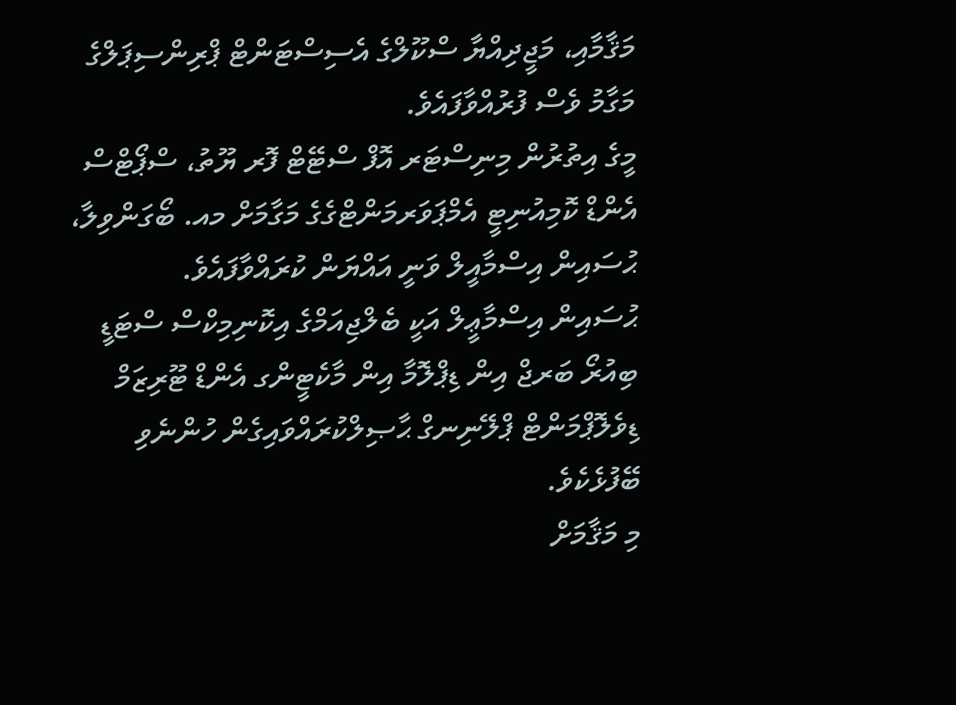މަޤާމާއި، މަޖީދިއްޔާ ސްކޫލްގެ އެސިސްޓަންޓް ޕްރިންސިޕަލްގެ މަގާމު ވެސް ފުރުއްވާފައެވެ.
މީގެ އިތުރުން މިނިސްޓަރ އޮފް ސްޓޭޓް ފޮރ ޔޫތު، ސްޕޯޓްސް އެންޑް ކޮމިއުނިޓީ އެމްޕަވަރމަންޓްގެގެ މަގާމަށް މއ. ބޯގަންވިލާ، ޙުސައިން އިސްމާއީލް ވަނީ އައްޔަން ކުރައްވާފައެވެ.
ޙުސައިން އިސްމާޢީލް އަކީ ބެލްޖިއަމްގެ އިކޮނިމިކްސް ސްޓަޑީ ބިއުރޯ ބަރޖް އިން ޑިޕްލޮމާ އިން މާކެޓީންގ އެންޑް ޓޫރިޒަމް ޑިވެލޮޕްމަންޓް ޕްލޭނިނގް ޙާޞިލްކުރައްވައިގެން ހުންނެވި ބޭފުޅެކެވެ.
މި މަޤާމަށް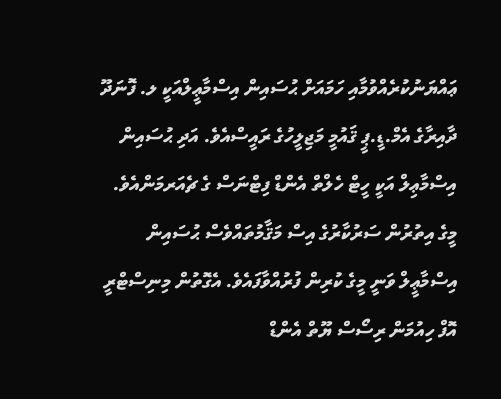ޢައްޔަނުކުރެއްވުމާއި ހަމައަށް ޙުސައިން އިސްމާޢީލްއަކީ ލ. ފޮނަދޫ ދާއިރާގެ އެމް.ޑީ.ޕީ ޤައުމީ މަޖިލީހުގެ ރައީސްއެވެ. އަދި ޙުސައިން އިސްމާޢިލް އަކީ ހީޓް ހެލްތް އެންޑް ފިޓްނަސް ގެ ޗެއަރމަންއެވެ. މީގެ އިތުރުން ސަރުކާރުގެ އިސް މަޤާމުތައްވެސް ޙުސައިން އިސްމާޢީލް ވަނީ މީގެ ކުރިން ފުރުއްވާފައެވެ. އެގޮތުން މިނިސްޓްރީ އޮފް ހިއުމަން ރިސޯސް ޔޫތް އެންޑް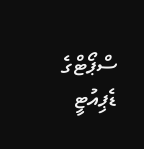ސްޕޯޓްގެ ޑެޕިއުޓީ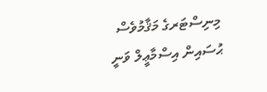މިނިސްޓަރގެ މަޤާމުވެސް ޙުސައިން އިސްމާޢީލް ވަނީ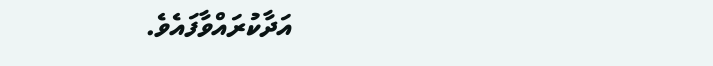އަދާކުރައްވާފައެވެ.